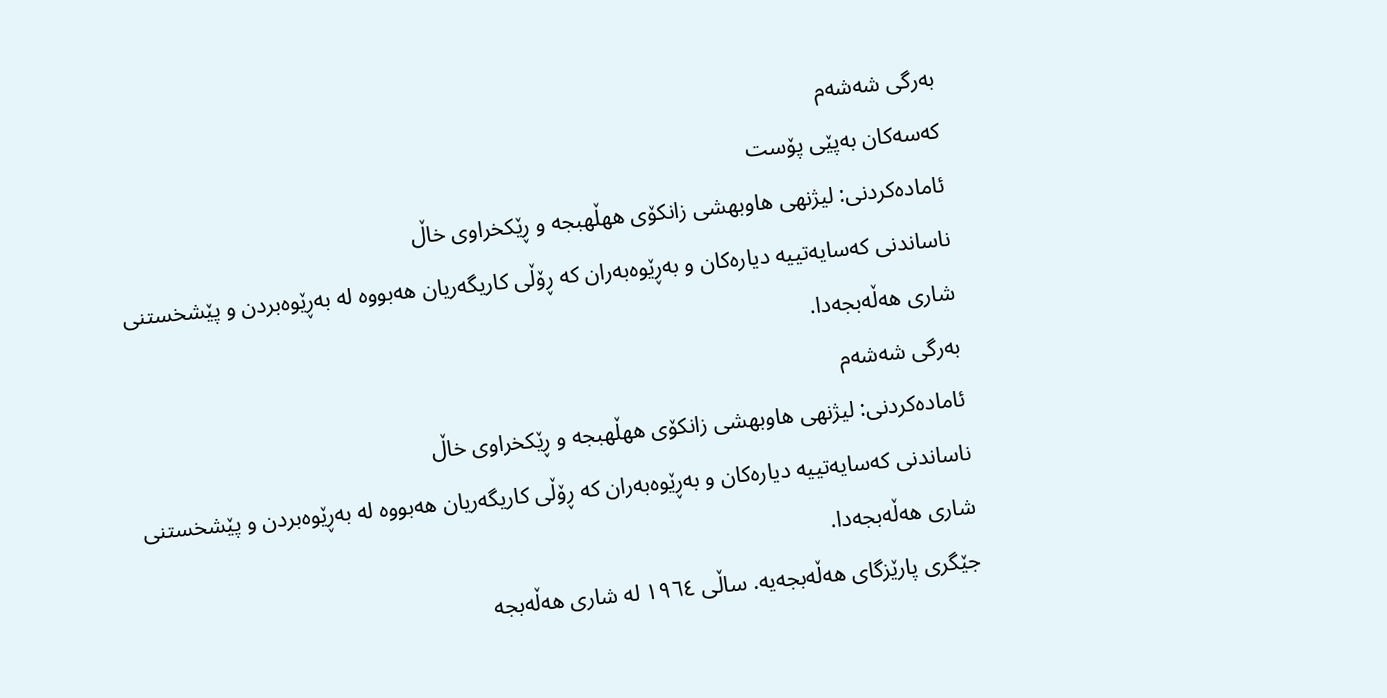بەرگی شەشەم
کەسەکان بەپێی پۆست
ئامادەکردنی: لیژنهی هاوبهشی زانكۆی ههڵهبجه و ڕێكخراوی خاڵ
ناساندنی کەسایەتییە دیارەکان و بەڕێوەبەران کە ڕۆڵی کاریگەریان هەبووە لە بەڕێوەبردن و پێشخستنی شاری هەڵەبجەدا.
بەرگی شەشەم
ئامادەکردنی: لیژنهی هاوبهشی زانكۆی ههڵهبجه و ڕێكخراوی خاڵ
ناساندنی کەسایەتییە دیارەکان و بەڕێوەبەران کە ڕۆڵی کاریگەریان هەبووە لە بەڕێوەبردن و پێشخستنی شاری هەڵەبجەدا.
جێگری پارێزگای هەڵەبجەیە. ساڵی ١٩٦٤ لە شاری هەڵەبجە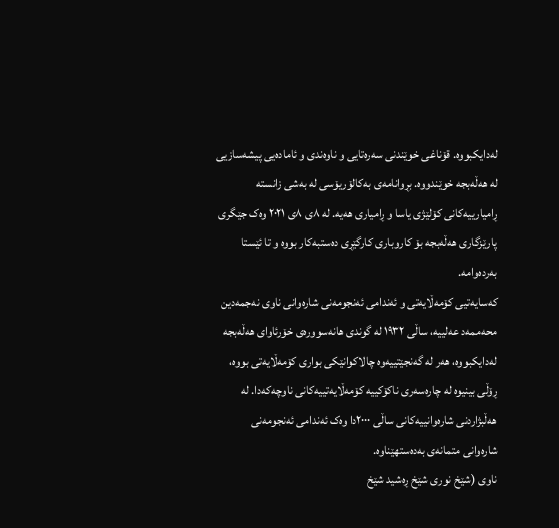لەدایکبووە. قۆناغی خوێندنی سەرەتایی و ناوەندی و ئامادەیی پیشەسازیی لە هەڵەبجە خوێندووە. بڕوانامەی بەکالۆریۆسی لە بەشی زانستە ڕامیارییەکانی کۆلێژی یاسا و ڕامیاری هەیە. لە ٨ی ٨ی ٢٠٢١ وەک جێگری پارێزگاری هەڵەبجە بۆ کاروباری کارگێڕی دەستبەکار بووە و تا ئێستا بەردەوامە.
کەسایەتیی کۆمەڵایەتی و ئەندامی ئەنجومەنی شارەوانی ناوی نەجمەدین محەممەد عەلییە، ساڵی ١٩٣٢ لە گوندی هانەسوورەی خۆرئاوای هەڵەبجە لەدایکبووە، هەر لە گەنجێتییەوە چالاکوانێکی بواری کۆمەڵایەتی بووە، ڕۆڵی بینیوە لە چارەسەری ناکۆکییە کۆمەڵایەتییەکانی ناوچەکەدا. لە هەڵبژاردنی شارەوانییەکانی ساڵی ٢٠٠٠دا وەک ئەندامی ئەنجومەنی شارەوانی متمانەی بەدەستهێناوه.
ناوی (شێخ نوری شێخ ڕەشید شێخ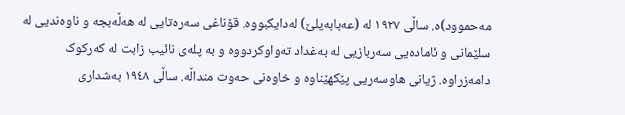مەحموود)ە. ساڵی ١٩٢٧ لە (عەبابەیلێ) لەدایکبووە. قۆناغی سەرەتایی لە هەڵەبجە و ناوەندیی لە سلێمانی و ئامادەیی سەربازیی لە بەغداد تەواوکردووه و به پلەی نائیب زابت لە کەرکوک دامەزراوە. ژیانی هاوسەریی پێکهێناوە و خاوەنی حەوت منداڵە. ساڵی ١٩٤٨ بەشداری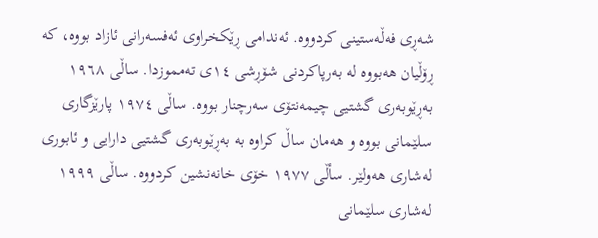شەڕی فەڵەستینی کردووه. ئەندامی ڕێکخراوی ئەفسەرانی ئازاد بووە، کە ڕۆڵیان هەبووە لە بەرپاکردنی شۆڕشی ١٤ی تەمموزدا. ساڵی ١٩٦٨ بەڕێوبەری گشتیی چیمەنتۆی سەرچنار بووە. ساڵی ١٩٧٤ پارێزگاری سلێمانی بووە و هەمان ساڵ کراوە بە بەڕێوبەری گشتیی دارایی و ئابوری لەشاری هەولێر. سأڵی ١٩٧٧ خۆی خانەنشین کردووه. ساڵی ١٩٩٩ لەشاری سلێمانی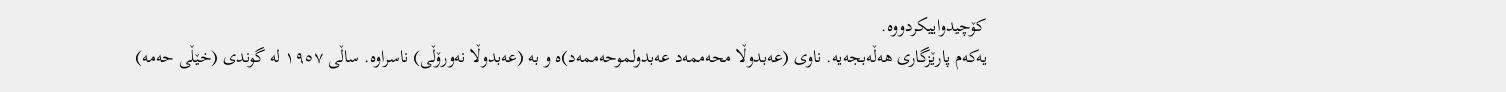کۆچیدواییکردووە.
یەکەم پارێزگاری هەڵەبجەیە. ناوی (عەبدوڵا محەممەد عەبدولموحەممەد)ە و بە (عەبدوڵا نەورۆڵی) ناسراوە. ساڵی ١٩٥٧ لە گوندى (خێڵى حەمە)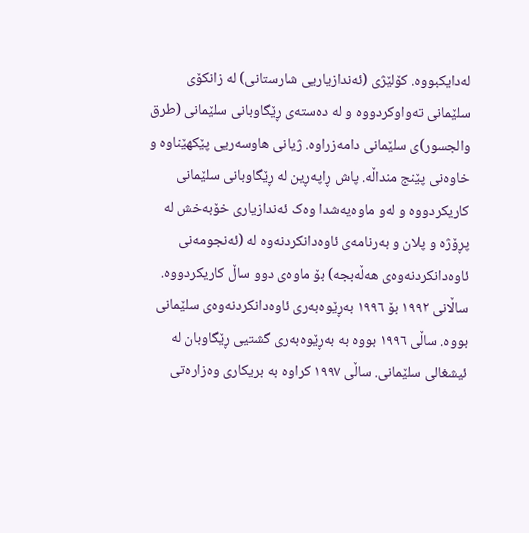لەدایکبووه. کۆلێژى (ئەندازياريى شارستانى) لە زانکۆى سلێمانى تەواوکردووه و لە دەستەى ڕێگاوبانی سلێمانی (طرق والجسور)ی سلێمانى دامەزراوه. ژیانی هاوسەریی پێکهێناوە و خاوەنى پێنج منداڵە. پاش ڕاپەڕين لە ڕێگاوبانى سلێمانى کاریکردووە و لەو ماوەيەشدا وەک ئەندازيارى خۆبەخش لە پڕۆژه و پلان و بەرنامەى ئاوەدانکردنەوە لە (ئەنجومەنى ئاوەدانکردنەوەى هەڵەبجە) بۆ ماوەى دوو ساڵ کاریکردووە. ساڵانی ١٩٩٢ بۆ ١٩٩٦ بەڕێوەبەرى ئاوەدانکردنەوەى سلێمانى بووه. ساڵى ١٩٩٦ بووە بە بەڕێوەبەرى گشتیى ڕێگاوبان لە ئیشغالى سلێمانى. ساڵى ١٩٩٧ کراوە بە بريکارى وەزارەتى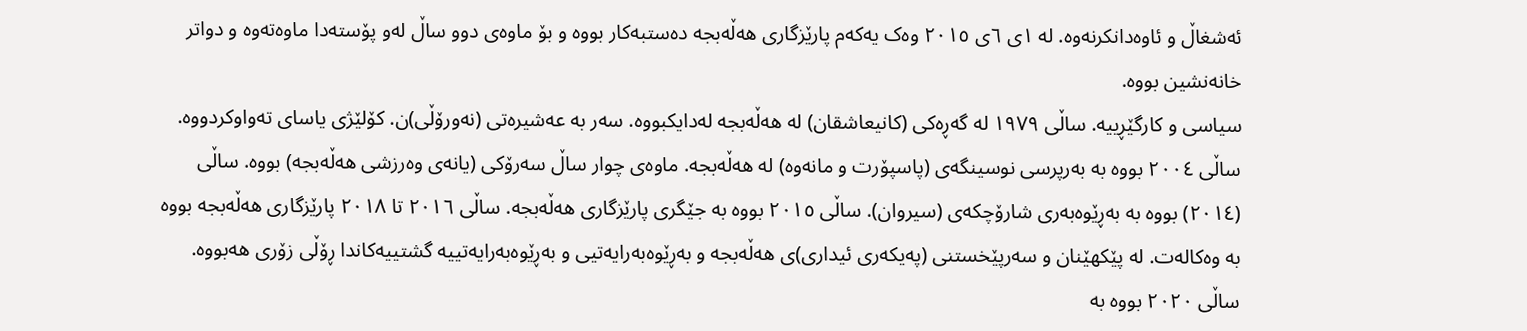ئەشغاڵ و ئاوەدانکرنەوه. لە ١ی ٦ی ٢٠١٥ وەک يەکەم پارێزگارى هەڵەبجە دەستبەکار بووە و بۆ ماوەی دوو ساڵ لەو پۆستەدا ماوەتەوه و دواتر خانەنشین بووە.
سياسى و کارگێڕییە. ساڵی ١٩٧٩ له گەڕەکى (کانیعاشقان) لە هەڵەبجە لەدایکبووە. سەر بە عەشيرەتى (نەورۆڵى)ن. کۆلێژى ياسای تەواوکردووە. ساڵى ٢٠٠٤ بووە بە بەرپرسى نوسينگەى (پاسپۆرت و مانەوە) لە هەڵەبجه. ماوەى چوار ساڵ سەرۆکى (يانەى وەرزشى هەڵەبجە) بووە. ساڵى (٢٠١٤) بووە بە بەڕێوەبەرى شارۆچکەی (سيروان). ساڵى ٢٠١٥ بووە بە جێگرى پارێزگاری هەڵەبجە. ساڵى ٢٠١٦ تا ٢٠١٨ پارێزگارى هەڵەبجه بووە بە وەکالەت. لە پێکهێنان و سەرپێخستنى (پەيکەرى ئيدارى)ی هەڵەبجە و بەڕێوەبەرايەتیى و بەڕێوەبەرايەتيیە گشتيیەکاندا ڕۆڵى زۆری هەبووە. ساڵى ٢٠٢٠ بووە بە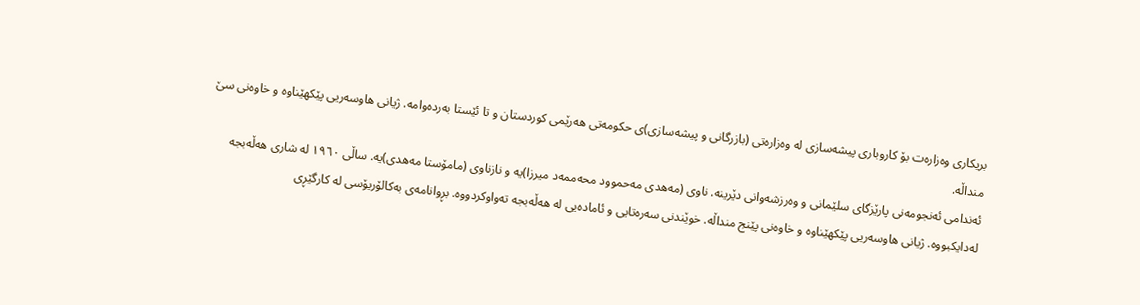بريکارى وەزارەت بۆ کاروبارى پيشەسازى لە وەزارەتى (بازرگانى و پيشەسازى)ی حکومەتى هەرێمى کوردستان و تا ئێستا بەردەوامە. ژیانی هاوسەریی پێکهێناوە و خاوەنی سێ منداڵە.
ئەندامی ئەنجومەنی پارێزگای سلێمانی و وەرزشەوانی دێرینە. ناوی (مەھدی مەحموود محەممەد میرزا)یە و نازناوی (مامۆستا مەھدی)یە. ساڵی ١٩٦٠ لە شاری ھەڵەبجە لەدایکبووە. ژیانی هاوسەریی پێکهێناوە و خاوەنی پێنج منداڵە. خوێندنی سەرەتایی و ئامادەیی لە ھەڵەبجە تەواوکردووە. بڕوانامەی بەکالۆریۆسی لە کارگێڕی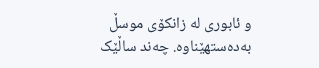و ئابوری لە زانکۆی موسڵ بەدەستهێناوە. چەند ساڵێک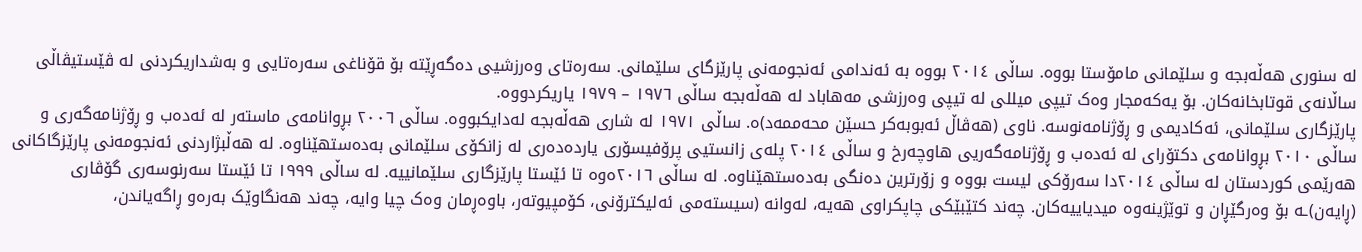لە سنوری ھەڵەبجە و سلێمانی مامۆستا بووە. ساڵی ٢٠١٤ بووە بە ئەندامی ئەنجومەنی پارێزگای سلێمانی. سەرەتای وەرزشیی دەگەڕێتە بۆ قۆناغی سەرەتایی و بەشداریکردنی لە ڤێستیڤاڵی ساڵانەی قوتابخانەکان. بۆ یەکەمجار وەک تیپی میللی لە تیپی وەرزشی مەهاباد لە هەڵەبجە ساڵی ١٩٧٦ – ١٩٧٩ یاریکردووە.
پارێزگاری سلێمانی، ئەکادیمی و ڕۆژنامەنوسە. ناوی (ھەڤاڵ ئەبوبەکر حسێن محەممەد)ە. ساڵی ١٩٧١ لە شاری ھەڵەبجە لەدایکبووە. ساڵی ٢٠٠٦ بڕوانامەی ماستەر لە ئەدەب و ڕۆژنامەگەری و ساڵی ٢٠١٠ بڕوانامەی دکتۆرای لە ئەدەب و ڕۆژنامەگەریی ھاوچەرخ و ساڵی ٢٠١٤ پلەی زانستیی پرۆفیسۆری یاردەدەری لە زانکۆی سلێمانی بەدەستهێناوە. لە ھەڵبژاردنی ئەنجومەنی پارێزگاکانی ھەرێمی کوردستان لە ساڵی ٢٠١٤دا سەرۆکی لیست بووە و زۆرترین دەنگی بەدەستهێناوە. لە ساڵی ٢٠١٦ەوە تا ئێستا پارێزگاری سلێمانییە. لە ساڵی ١٩٩٩ تا ئێستا سەرنوسەری گۆڤاری (ڕایەن)ـە بۆ وەرگێڕان و توێژینەوە میدیاییەکان. چەند کتێبێکی چاپکراوی ھەیە، لەوانە (سیستەمی ئەلیکترۆنی، کۆمپیوتەر، باوەڕمان وەک چیا وایە، چەند ھەنگاوێک بەرەو ڕاگەیاندن،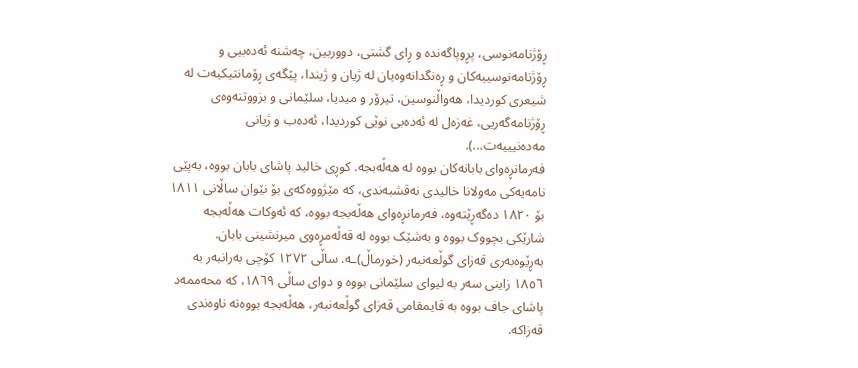ڕۆژنامەنوسی، پڕوپاگەندە و ڕای گشتی، دووربین، چەشنە ئەدەبیی و ڕۆژنامەنوسییەکان و ڕەنگدانەوەیان لە ژیان و ژیندا، پێگەی ڕۆمانتیکیەت لە شیعری کوردیدا، ھەواڵنوسین، تیرۆر و میدیا، سلێمانی و بزووتنەوەی ڕۆژنامەگەریی، غەزەل لە ئەدەبی نوێی کوردیدا، ئەدەب و ژیانی مەدەنیییەت...).
فەرمانڕەوای بابانەکان بووە لە هەڵەبجە. کوڕى خاليد پاشاى بابان بووە، بەپێى نامەيەکى مەولانا خالیدى نەقشبەندى، کە مێژووەکەى بۆ نێوان ساڵانى ١٨١١ بۆ ١٨٢٠ دەگەڕێتەوە، فەرمانڕەواى هەڵەبجە بووه، کە ئەوکات هەڵەبجە شارێکى بچووک بووە و بەشێک بووە لە قەڵەمڕەوى ميرنشينى بابان.
بەڕێوەبەری قەزای گوڵعەنبەر (خورماڵ)ـە. ساڵی ١٢٧٢ کۆچی بەرانبەر بە ١٨٥٦ زاینی سەر بە لیوای سلێمانی بووە و دوای ساڵی ١٨٦٩، کە محەممەد پاشای جاف بووە بە قایمقامی قەزای گوڵعەنبەر، هەڵەبجە بووەتە ناوەندی قەزاکە.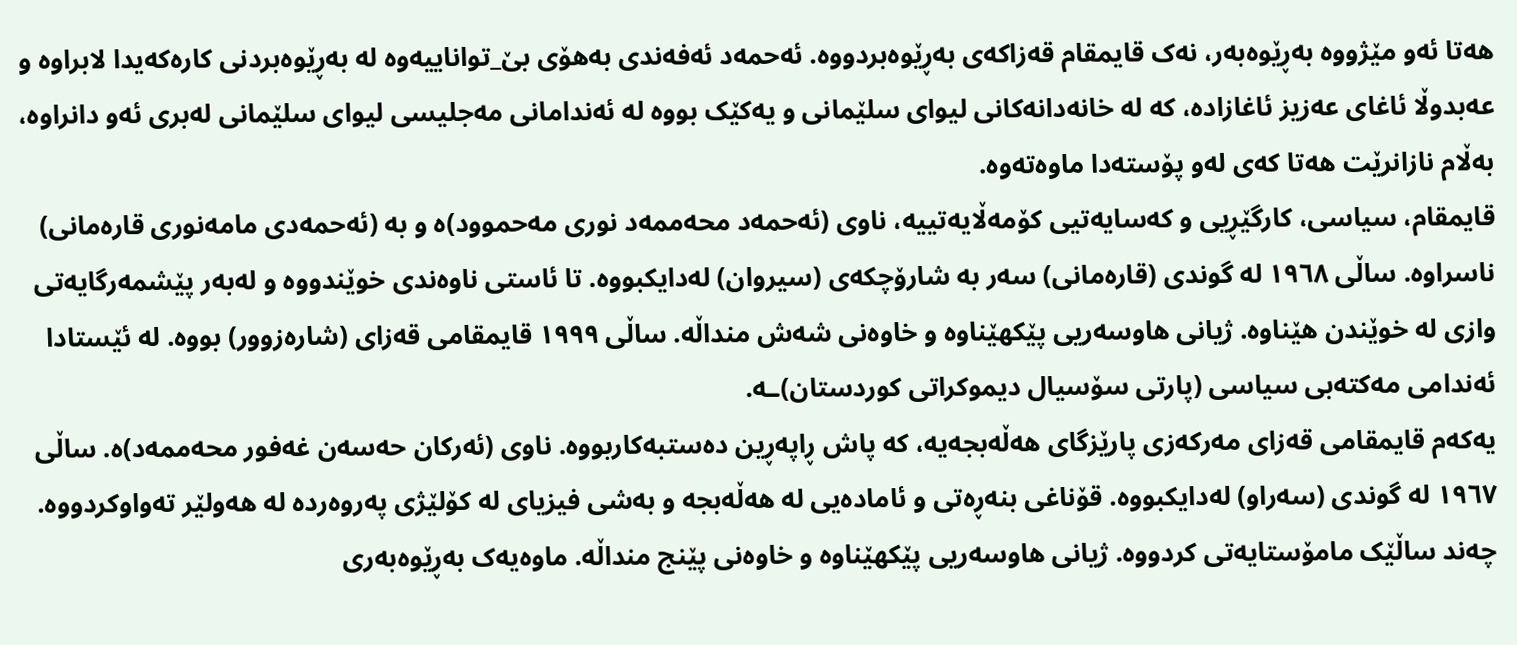هەتا ئەو مێژووە بەڕێوەبەر، نەک قایمقام قەزاکەی بەڕێوەبردووە. ئەحمەد ئەفەندی بەهۆی بێ_تواناییەوە لە بەڕێوەبردنی کارەکەیدا لابراوە و عەبدوڵا ئاغای عەزیز ئاغازادە، کە لە خانەدانەکانی لیوای سلێمانی و یەکێک بووە لە ئەندامانی مەجلیسی لیوای سلێمانی لەبری ئەو دانراوە، بەڵام نازانرێت هەتا کەی لەو پۆستەدا ماوەتەوە.
قایمقام، سياسى، کارگێڕیی و کەسایەتیی کۆمەڵايەتیيە، ناوی (ئەحمەد محەممەد نوری مەحموود)ە و بە (ئەحمەدى مامەنوری قارەمانى) ناسراوە. ساڵی ١٩٦٨ لە گوندی (قارەمانی) سەر بە شارۆچکەی (سیروان) لەدایکبووە. تا ئاستى ناوەندی خوێندووە و لەبەر پێشمەرگايەتى وازى لە خوێندن هێناوە. ژیانی هاوسەریی پێکهێناوە و خاوەنى شەش منداڵه. ساڵی ١٩٩٩ قایمقامی قەزای (شارەزوور) بووە. لە ئێستادا ئەندامی مەکتەبی سیاسی (پارتی سۆسیال دیموکراتی کوردستان)ـە.
یەکەم قایمقامی قەزای مەرکەزی پارێزگای ھەڵەبجەیە، کە پاش ڕاپەڕین دەستبەکاربووە. ناوی (ئەرکان حەسەن غەفور محەممەد)ە. ساڵی ١٩٦٧ لە گوندی (سەراو) لەدایکبووە. قۆناغی بنەڕەتی و ئامادەیی لە ھەڵەبجە و بەشی فیزیای لە کۆلێژی پەروەردە لە هەولێر تەواوکردووە. چەند ساڵێک مامۆستایەتی کردووە. ژیانی هاوسەریی پێکهێناوە و خاوەنی پێنج منداڵە. ماوەیەک بەڕێوەبەری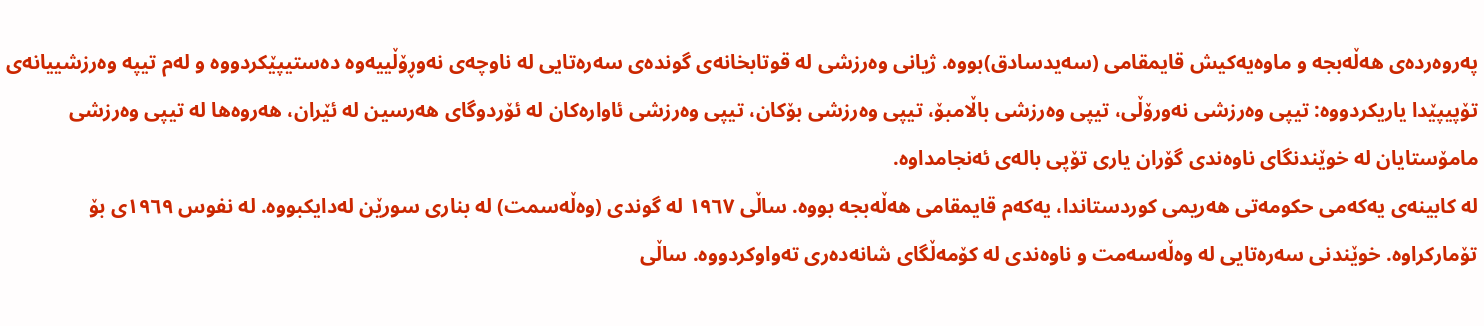پەروەردەی ھەڵەبجە و ماوەیەکیش قایمقامی (سەیدسادق)بووە. ژیانی وەرزشی لە قوتابخانەی گوندەی سەرەتایی لە ناوچەی نەوڕۆڵییەوە دەستیپێکردووە و لەم تیپە وەرزشییانەی تۆپیپێدا یاریکردووە: تیپی وەرزشی نەورۆڵی، تیپی وەرزشی باڵامبۆ، تیپی وەرزشی بۆکان، تیپی وەرزشی ئاوارەکان لە ئۆردوگای هەرسین لە ئێران، هەروەها لە تیپی وەرزشی مامۆستایان لە خوێندنگای ناوەندی گۆران یاری تۆپی بالەی ئەنجامداوە.
لە کابینەی یەکەمی حکومەتی هەریمی کوردستاندا، یەکەم قایمقامی هەڵەبجە بووە. ساڵی ١٩٦٧ لە گوندی (وەڵەسمت) لە بناری سورێن لەدایکبووە. لە نفوس ١٩٦٩ی بۆ تۆمارکراوە. خوێندنی سەرەتایی لە وەڵەسەمت و ناوەندی لە کۆمەڵگای شانەدەری تەواوکردووە. ساڵی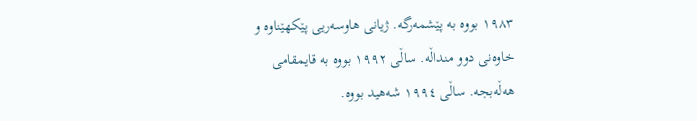١٩٨٣ بووە بە پێشمەرگە. ژیانی هاوسەریی پێکهێناوە و خاوەنی دوو منداڵە. ساڵی ١٩٩٢ بووە بە قایمقامی هەڵەبجە. ساڵی ١٩٩٤ شەهید بووە.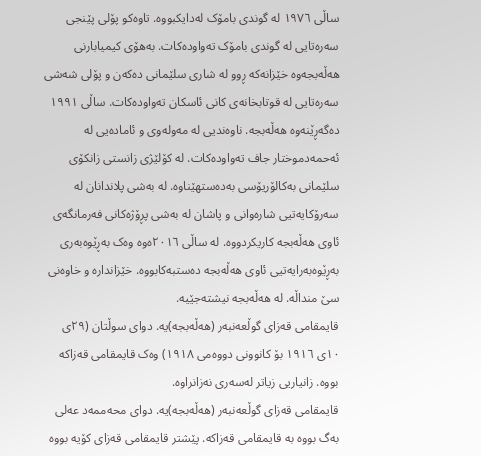ساڵی ١٩٧٦ لە گوندى بامۆک لەدایکبووە. تاوەکو پۆلی پێنجى سەرەتایی لە گوندی بامۆک تەواودەکات. بەهۆى کیمیابارنى هەڵەبجەوە خێزانەکە ڕوو لە شارى سلێمانى دەکەن و پۆلى شەشى سەرەتایی لە قوتابخانەی کانی ئاسکان تەواودەکات. ساڵی ١٩٩١ دەگەڕێنەوە هەڵەبجە. ناوەندیى لە مەولەوی و ئامادەیی لە ئەحمەدموختار جاف تەواودەکات. لە کۆلێژی زانستی زانکۆی سلێمانی بەکالۆریۆسی بەدەستهێناوە. لە بەشی پلاندانان لە سەرۆکایەتیی شارەوانی و پاشان لە بەشی پڕۆژەکانى فەرمانگەی ئاوى هەڵەبجە کاریکردووە. لە ساڵی ٢٠١٦ەوە وەک بەڕێوەبەری بەڕێوەبەرایەتیی ئاوی هەڵەبجە دەستبەکابووە. خێزاندارە و خاوەنی سێ منداڵە. لە هەڵەبجە نیشتەجێیە.
قايمقامى قەزاى گوڵعەنبەر (هەڵەبجە)یە. دواى سوڵتان (٢٩ی ١٠ی ١٩١٦ بۆ کانوونى دووەمی ١٩١٨) وەک قايمقامى قەزاکه بووە. زانیاریی زیاتر لەسەری نەزانراوە.
قايمقامی قەزاى گوڵعەنبەر (هەڵەبجە)یە. دواى محەممەد عەلى بەگ بووە بە قايمقامى قەزاکه. پێشتر قايمقامى قەزاى کۆيە بووە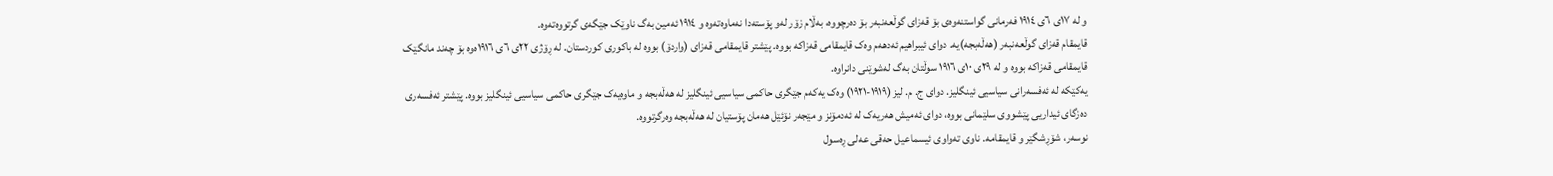و لە ١٧ی ٦ی ١٩١٤ فەرمانى گواستنەوەى بۆ قەزاى گوڵعەنبەر بۆ دەرچووە، بەڵام زۆر لەو پۆستەدا نەماوەتەوە و ١٩١٤ ئەمين بەگ ناوێک جێگەی گرتووەتەوە.
قايمقام قەزاى گوڵعەنبەر (هەڵەبجە)یە. دواى ئيبراهيم ئەدهەم وەک قايمقامى قەزاکه بووە. پێشتر قايمقامى قەزاى (واردۆ) بووە لە باکورى کوردستان. لە ڕۆژى ٢٢ی ٦ی ١٩١٦ەوە بۆ چەند مانگێک قایمقامی قەزاکە بووە و لە ٢٩ی ١٠ی ١٩١٦ سوڵتان بەگ لەشوێنی دانراوە.
یەکێکە لە ئەفسەرانی سیاسیی ئینگلیز. دوای ج. م. لیز (١٩١٩-١٩٢١) وەک یەکەم جێگری حاکمی سیاسیی ئینگلیز لە هەڵەبجە و ماوەیەک جێگری حاکمی سیاسیی ئینگلیز بووە. پێشتر ئەفسەری دەزگای ئیداریی پێشووی سلێمانی بووە، دوای ئەمیش هەریەک لە ئەدمۆنز و مێجەر نۆئێل هەمان پۆستیان لە هەڵەبجە وەرگرتووه.
نوسەر، شۆڕشگێر و قایمقامە. ناوی تەواوی ئیسماعیل حەقی عەلی ڕەسول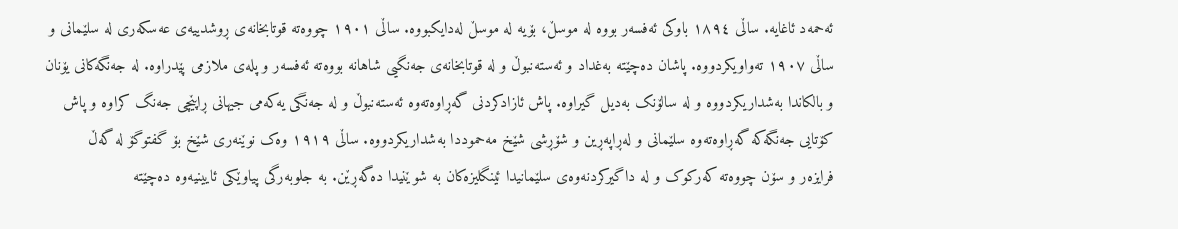ئەحمەد ئاغایە. ساڵی ١٨٩٤ باوکی ئەفسەر بووە لە موسڵ، بۆیە لە موسڵ لەدایکبووە. ساڵی ١٩٠١ چووەتە قوتابخانەی ڕوشدییەی عەسکەری لە سلێمانی و ساڵی ١٩٠٧ تەواویکردووە. پاشان دەچێتە بەغداد و ئەستەنبوڵ و لە قوتابخانەی جەنگیی شاهانە بووەتە ئەفسەر و پلەی ملازمی پێدراوە. لە جەنگەکانی یۆنان و بالکاندا بەشداریکردووە و لە سالۆنک بەدیل گیراوە. پاش ئازادکردنی گەڕاوەتەوە ئەستەنبوڵ و لە جەنگی یەکەمی جیهانی ڕاپێچی جەنگ کراوە و پاش کۆتایی جەنگەکە گەڕاوەتەوە سلێمانی و لەڕاپەڕین و شۆڕشی شێخ مەحموددا بەشداریکردووە. ساڵی ١٩١٩ وەک نوێنەری شێخ بۆ گفتوگۆ لە گەڵ فرایزەر و سۆن چووەتە کەرکوک و لە داگیرکردنەوەی سلێمانیدا ئینگلیزەکان بە شوێنیدا دەگەڕێن. بە جلوبەرگی پیاوێکی ئایینیەوە دەچێتە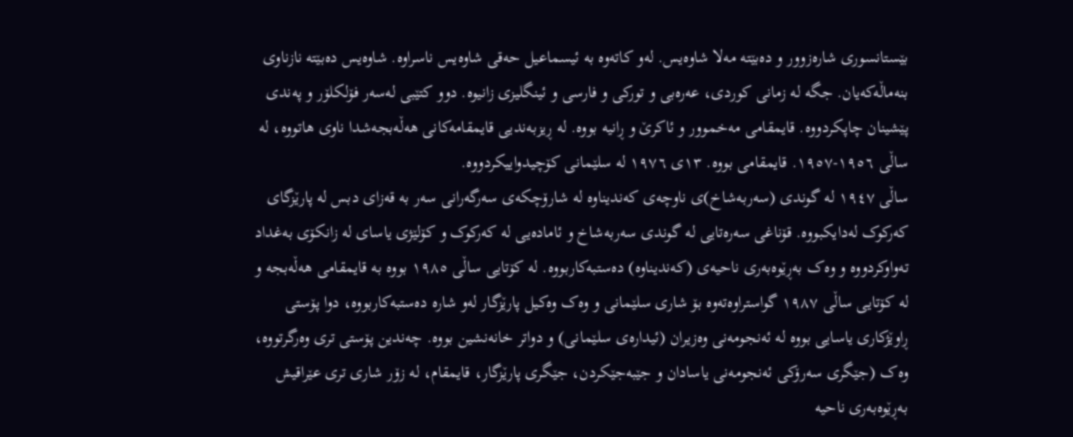بێستانسوری شارەزوور و دەبێتە مەلا شاوەیس. لەو کاتەوە بە ئیسماعیل حەقی شاوەیس ناسراوە. شاوەیس دەبێتە نازناوی بنەماڵەکەیان. جگە لە زمانی کوردی، عەرەبی و تورکی و فارسی و ئینگلیزی زانیوە. دوو کتێبی لەسەر فۆلکلۆر و پەندی پێشینان چاپکردووە. قایمقامی مەخموور و ئاکرێ و ڕانیە بووە. لە ڕیزبەندیی قایمقامەکانی هەڵەبجەشدا ناوی هاتووە، لە ساڵی ١٩٥٦-١٩٥٧. قایمقامی بووە. ١٣ى ١٩٧٦ لە سلێمانی کۆچیدواییکردووە.
ساڵی ١٩٤٧ لە گوندی (سەربەشاخ)ی ناوچەی کەندیناوە لە شارۆچکەی سەرگەرانی سەر بە قەزای دبس لە پارێزگای کەرکوک لەدایکبووە. قۆناغی سەرەتایی لە گوندی سەربەشاخ و ئامادەیی لە کەرکوک و کۆلێژی یاسای لە زانکۆی بەغداد تەواوکردووە و وەک بەڕێوەبەری ناحیەی (کەندیناوە) دەستبەکاربووە. لە کۆتایی ساڵی ١٩٨٥ بووە بە قایمقامی هەڵەبجە و لە کۆتایی ساڵی ١٩٨٧ گواستراوەتەوە بۆ شاری سلێمانی و وەک وەکیل پارێزگار لەو شارە دەستبەکاربووە، دوا پۆستی ڕاوێژکاری یاسایی بووە لە ئەنجومەنی وەزیران (ئیدارەی سلێمانی) و دواتر خانەنشین بووە. چەندین پۆستی تری وەرگرتووە، وەک (جێگری سەرۆکی ئەنجومەنی یاسادان و جێبەجێکردن، جێگری پارێزگار، قایمقام، لە زۆر شاری تری عێراقیش بەڕێوەبەری ناحیە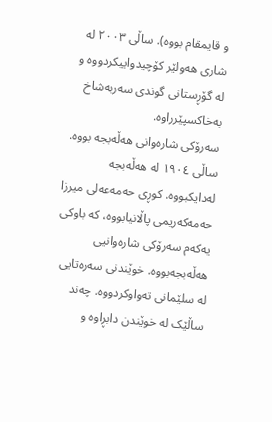و قایمقام بووە). ساڵی ٢٠٠٣ لە شاری هەولێر کۆچیدواییکردووە و لە گۆڕستانی گوندی سەربەشاخ بەخاکسپێرراوە.
سەرۆکی شارەوانی ھەڵەبجە بووە. ساڵی ١٩٠٤ لە ھەڵەبجە لەدایکبووە. کوڕی حەمەعەلی میرزا حەمەکەریمی پاڵانیابووە، کە باوکی یەکەم سەرۆکی شارەوانیی هەڵەبجەبووە. خوێندنی سەرەتایی لە سلێمانی تەواوکردووە. چەند ساڵێک لە خوێندن دابڕاوە و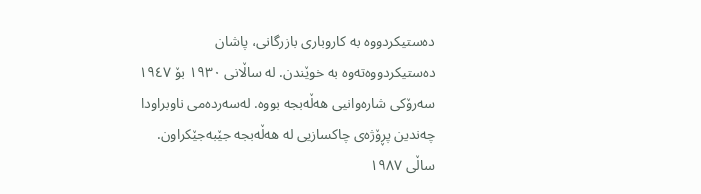دەستیکردووە بە کاروباری بازرگانی، پاشان دەستیکردووەتەوە بە خوێندن. لە ساڵانی ١٩٣٠ بۆ ١٩٤٧ سەرۆکی شارەوانیی هەڵەبجە بووه. لەسەردەمی ناوبراودا چەندین پڕۆژەی چاکسازیی لە ھەڵەبجە جێبەجێکراون. ساڵی ١٩٨٧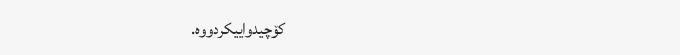کۆچیدواییکردووە.